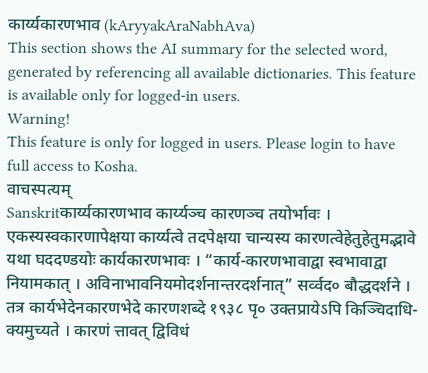कार्य्यकारणभाव (kAryyakAraNabhAva)
This section shows the AI summary for the selected word, generated by referencing all available dictionaries. This feature is available only for logged-in users.
Warning!
This feature is only for logged in users. Please login to have full access to Kosha.
वाचस्पत्यम्
Sanskritकार्य्यकारणभाव कार्य्यञ्च कारणञ्च तयोर्भावः । एकस्यस्वकारणापेक्षया कार्य्यत्वे तदपेक्षया चान्यस्य कारणत्वेहेतुहेतुमद्भावे यथा घददण्डयोः कार्यकारणभावः । “कार्य-कारणभावाद्वा स्वभावाद्वा नियामकात् । अविनाभावनियमोदर्शनान्तरदर्शनात्” सर्व्वद० बौद्धदर्शने । तत्र कार्यभेदेनकारणभेदे कारणशब्दे १९३८ पृ० उक्तप्रायेऽपि किञ्चिदाधि-क्यमुच्यते । कारणं त्तावत् द्विविधं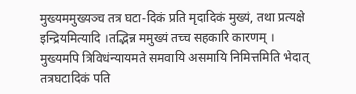मुख्यममुख्यञ्च तत्र घटा-दिकं प्रति मृदादिकं मुख्यं, तथा प्रत्यक्षे इन्द्रियमित्यादि ।तद्भिन्न ममुख्यं तच्च सहकारि कारणम् । मुख्यमपि त्रिविधंन्यायमते समवायि असमायि निमित्तमिति भेदात् तत्रघटादिकं पति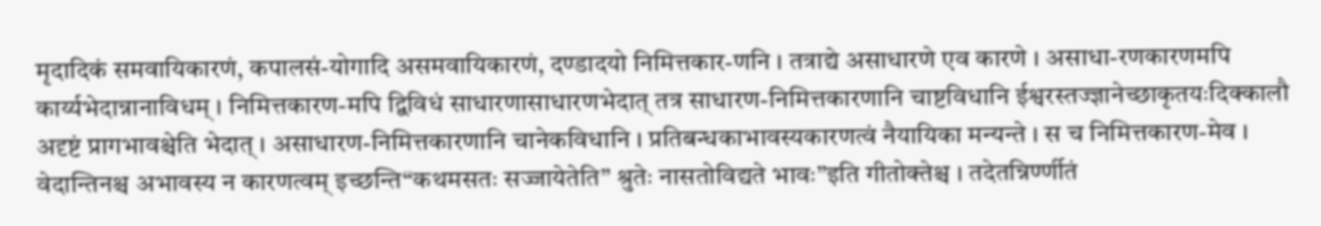मृदादिकं समवायिकारणं, कपालसं-योगादि असमवायिकारणं, दण्डादयो निमित्तकार-णनि । तत्राद्ये असाधारणे एव कारणे । असाधा-रणकारणमपि कार्य्यभेदान्नानाविधम् । निमित्तकारण-मपि द्विविधं साधारणासाधारणभेदात् तत्र साधारण-निमित्तकारणानि चाष्टविधानि ईश्वरस्तज्ज्ञानेच्छाकृतयःदिक्कालौ अदृष्टं प्रागभावश्चेति भेदात् । असाधारण-निमित्तकारणानि चानेकविधानि । प्रतिबन्धकाभावस्यकारणत्वं नैयायिका मन्यन्ते । स च निमित्तकारण-मेव । वेदान्तिनश्च अभावस्य न कारणत्वम् इच्छन्ति“कथमसतः सज्जायेतेति” श्रुतेः नासतोविद्यते भावः”इति गीतोक्तेश्च । तदेतन्निर्ण्णीतं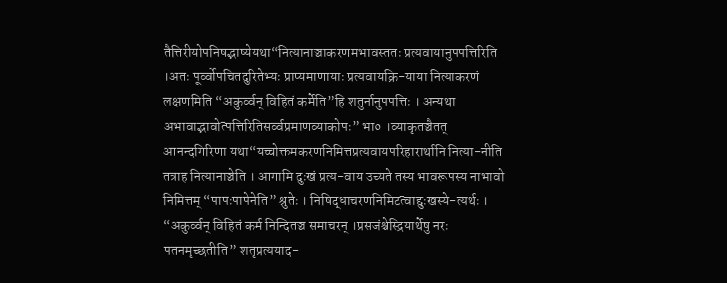तैत्तिरीयोपनिषद्भाष्येयथा“नित्यानाञ्चाकरणमभावस्ततः प्रत्यवायानुपपत्तिरिति ।अतः पूर्व्वोपचितदुरितेभ्यः प्राप्यमाणायाः प्रत्यवायक्रि-याया नित्याकरणं लक्षणमिति “अकुर्व्वन् विहितं कर्मेति”हि शतुर्नानुपपत्तिः । अन्यथा अभावाद्भावोत्पत्तिरितिसर्व्वप्रमाणव्याकोपः” भा० ।व्याकृतञ्चैतत् आनन्दगिरिणा यथा“यच्चोक्तमकरणनिमित्तप्रत्यवायपरिहारार्थानि नित्या-नीति तत्राह नित्यानाञ्चेति । आगामि दुःखं प्रत्य-वाय उच्यते तस्य भावरूपस्य नाभावो निमित्तम् “पापःपापेनेति” श्रुतेः । निषिद्धाचरणनिमिटत्वाद्दुःखस्ये-त्यर्थः । “अकुर्व्वन् विहितं कर्म निन्दितञ्च समाचरन् ।प्रसजंश्चेस्द्रियार्थेषु नरः पतनमृच्छतीति” शतृप्रत्ययाद-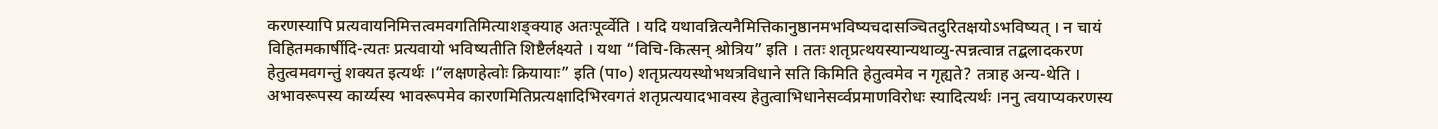करणस्यापि प्रत्यवायनिमित्तत्वमवगतिमित्याशङ्क्याह अतःपूर्व्वेति । यदि यथावन्नित्यनैमित्तिकानुष्ठानमभविष्यचदासञ्चितदुरितक्षयोऽभविष्यत् । न चायं विहितमकार्षीदि-त्यतः प्रत्यवायो भविष्यतीति शिष्टैर्लक्ष्यते । यथा “विचि-कित्सन् श्रोत्रिय” इति । ततः शतृप्रत्थयस्यान्यथाव्यु-त्पन्नत्वान्न तद्बलादकरण हेतुत्वमवगन्तुं शक्यत इत्यर्थः ।“लक्षणहेत्वोः क्रियायाः” इति (पा०) शतृप्रत्ययस्थोभथत्रविधाने सति किमिति हेतुत्वमेव न गृह्यते? तत्राह अन्य-थेति । अभावरूपस्य कार्य्यस्य भावरूपमेव कारणमितिप्रत्यक्षादिभिरवगतं शतृप्रत्ययादभावस्य हेतुत्वाभिधानेसर्व्वप्रमाणविरोधः स्यादित्यर्थः ।ननु त्वयाप्यकरणस्य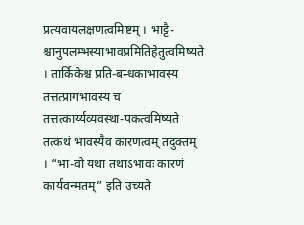प्रत्यवायलक्षणत्वमिष्टम् । भाट्टै-श्चानुपलम्भस्याभावप्रमितिहेतुत्वमिष्यते । तार्किकेश्च प्रति-बन्धकाभावस्य तत्तत्प्रागभावस्य च तत्तत्कार्य्यव्यवस्था-पकत्वमिष्यते तत्कथं भावस्यैव कारणत्वम् तदुक्तम् । “भा-वो यथा तथाऽभावः कारणं कार्यवन्मतम्” इति उच्यते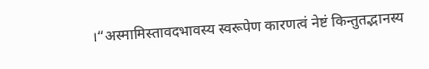।“अस्मामिस्तावदभावस्य स्वरूपेण कारणत्वं नेष्टं किन्तुतद्भानस्य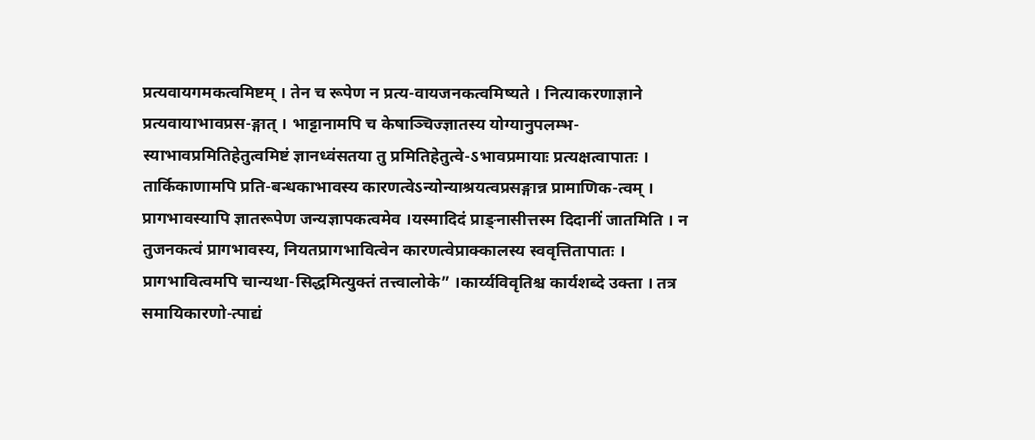प्रत्यवायगमकत्वमिष्टम् । तेन च रूपेण न प्रत्य-वायजनकत्वमिष्यते । नित्याकरणाज्ञाने प्रत्यवायाभावप्रस-ङ्गात् । भाट्टानामपि च केषाञ्चिज्ज्ञातस्य योग्यानुपलम्भ-स्याभावप्रमितिहेतुत्वमिष्टं ज्ञानध्वंसतया तु प्रमितिहेतुत्वे-ऽभावप्रमायाः प्रत्यक्षत्वापातः । तार्किकाणामपि प्रति-बन्धकाभावस्य कारणत्वेऽन्योन्याश्रयत्वप्रसङ्गान्न प्रामाणिक-त्वम् । प्रागभावस्यापि ज्ञातरूपेण जन्यज्ञापकत्वमेव ।यस्मादिदं प्राङ्नासीत्तस्म दिदानीं जातमिति । न तुजनकत्वं प्रागभावस्य, नियतप्रागभावित्वेन कारणत्वेप्राक्कालस्य स्ववृत्तितापातः । प्रागभावित्वमपि चान्यथा-सिद्धमित्युक्तं तत्त्वालोके” ।कार्य्यविवृतिश्च कार्यशब्दे उक्ता । तत्र समायिकारणो-त्पाद्यं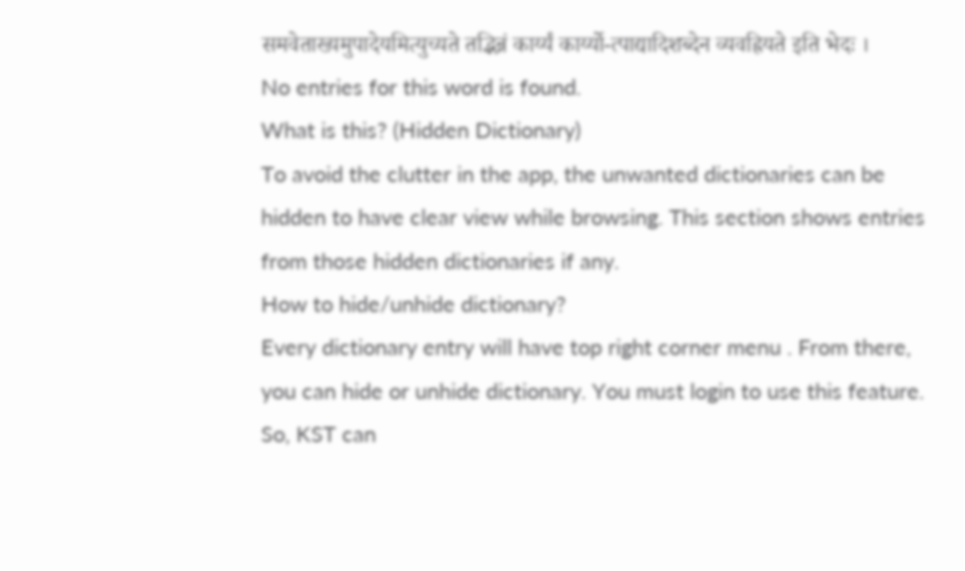समवेताख्यमुपादेयमित्युच्यते तद्भिन्नं कार्य्यं कार्य्यो-त्पाद्यादिशब्देन व्यवह्रियते इति भेदः ।
No entries for this word is found.
What is this? (Hidden Dictionary)
To avoid the clutter in the app, the unwanted dictionaries can be hidden to have clear view while browsing. This section shows entries from those hidden dictionaries if any.
How to hide/unhide dictionary?
Every dictionary entry will have top right corner menu . From there, you can hide or unhide dictionary. You must login to use this feature. So, KST can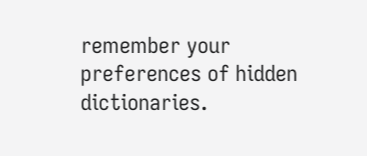remember your preferences of hidden dictionaries.